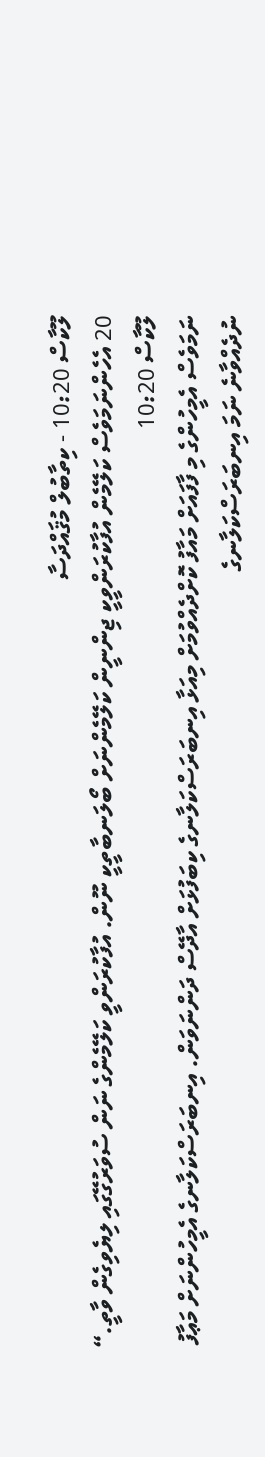ލޫކާސް 10:20 - ކިތާބުލް މުޤައްދަސާ
20 އެހެންނަމަވެސް ކަލޭމެން އުފާކުރަންވީކީ ޖިންނީން ކަލޭމެންނަށް ބޯލަނބާތީކީ ނޫން. އުފާކުރަންވީ ކަލޭމެންގެ ނަން ސުވަރުގޭގައި ލިޔެވިގެން ވާތީ.“
ލޫކާސް 10:20
ނަމަވެސް އެމީހުންގެ މި ފާފައަށް މައާފު ކޮށްދެއްވުމަށް މިއަޅާ އިނބަރަސްކަލާނގެ ކިބަފުޅަށް އާދޭސް ދަންނަވަން. އިނބަރަސްކަލާނގެ އެމީހުންނަށް މަޢާފު ނުދެއްވާނެ ނަމަ އިނބަރަސްކަލާނގެ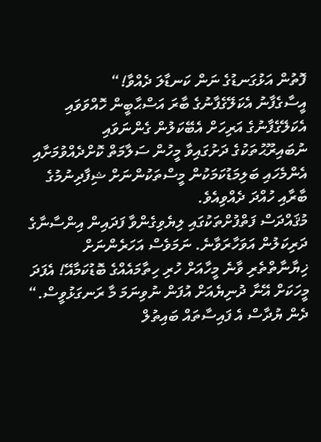ފޮތުން އަޅުގަނޑުގެ ނަން ކަނޑާލަ ދެއްވާ!“
އީސާގެފާނު އެކަލޭގެފާނުގެ ބާރަ އަސްޙާބީން ހޮއްވަވައި އެކަލޭގެފާނުގެ އަރިހަށް އެބޭކަލުން ގެންނަވައި ނުބައިރޫޙުތަކުގެ ދަށުގައިވާ މީހުން ސަލާމަތް ކޮށްދެއްވުމަށާއި އެންމެހައި ބަލިމަޑުކަމަކުން މީސްތަކުންނަށް ޝިފާދިނުމުގެ ބާރާއި ހުއްދަ ދެއްވިއެވެ.
މުޤައްދަސް ފަތްފުށްތަކުގައި ލިޔެވިގެންވާ ފަދައިން އިންސާނާގެ ދަރިކަލުން އަވަހާރަވާނެ. ނަމަވެސް އަހަރެންނަށް ޚިޔާނާތްތެރި ވާނެ މީހާއަށް ހުރި ހިތާމައެއްގެ ބޮޑުކަމާއޭ! އެފަދަ މީހަކަށް އޭނާ ދުނިޔެއަށް އުފަން ނުވިނަމަ މާ ރަނގަޅުވީސް.“
ދެން ޔުދާސް އެ ފައިސާތައް ބައިތުލް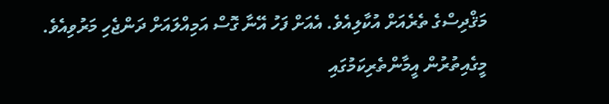މަޤްދިސްގެ ތެރެއަށް އުކާލިއެވެ. އެއަށް ފަހު އޭނާ ގޮސް އަމިއްލައަށް ދަންޖެހި މަރުވިއެވެ.
މީގެއިތުރުން އީމާންތެރިކަމުގައި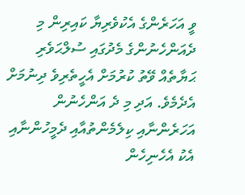ވީ އަހަރެންގެ އެކުވެރިޔާ ކައިރިން މި ދެއަންހެނުންގެ މެދުގައި ސުލްޙަވެރި ޙަޔާތެއް ވޭތު ކުރުމަށް އެހީތެރިވެ ދިނުމަށް އެދެމެވެ. އަދި މި ދެ އަންހެނުން އަހަރެންނާއި ކިލެމެންތުއާއި ދެމީހުންނާއި އެކު އެހެނިހެން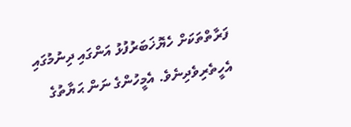ފަރާތްތަކަށް ހެޔޮޚަބަރުފުޅު އަންގައި ދިނުމުގައި އެހީތެރިވެދިނެވެ. އެމީހުންގެ ނަން ޙަޔާތުގެ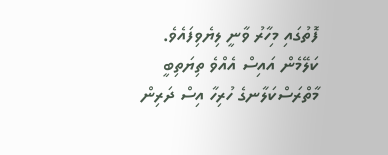ފޮތުގައި މިހާރު ވާނީ ލިޔެވިފައެވެ.
ކަލޭމެން އައިސް އެއްވެ ތިޔަތިބީ މާތްރަސްކަލާނގެ ހުރިހާ އިސް ދަރިން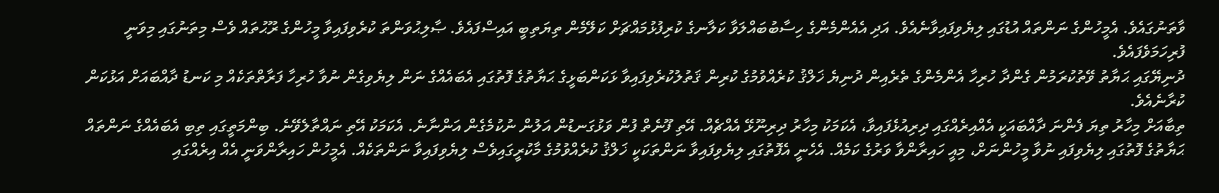ވާތަނުގައެވެ. އެމީހުންގެ ނަންތައް އުޑުގައި ލިޔެވިފައިވާނެއެވެ. އަދި އެއެންމެންގެ ހިސާބުބައްލަވާ ކަލާނގެ ކުރިފުޅުމައްޗަށް ކަލޭމެން ތިޔަތިބީ އައިސްފައެވެ. ޞާލިޙުވަންތަ ކުރެވިފައިވާ މީހުންގެ ރޫޙުތައް ވެސް މިތަނުގައި މިވަނީ ފުރިހަމަވެފައެވެ.
ދުނިޔޭގައި ޙަޔާތު ވޭތުކުރަމުން ގެންދާ ހުރިހާ އެންމެންގެ ތެރެއިން ދުނިޔެ ޚަލްޤު ކުރެއްވުމުގެ ކުރިން ޤަތުލުކުރެވިފައިވާ ޅަކަންބަޅީގެ ޙަޔާތުގެ ފޮތުގައި އެބައެއްގެ ނަން ލިޔެވިގެން ނުވާ ހުރިހާ ފަރާތްތަކެއް މި ކަނޑު ދާއްބައަށް އަޅުކަން ކުރާނެއެވެ.
ތިބާއަށް މިހާރު ތިޔަ ފެންނަ ދާއްބައަކީ އެއްއިރެއްގައި ދިރިއުޅެފައިވާ، އެކަމަކު މިހާރު ދިރިނޫޅޭ އެއްޗެއް. އޭތި ފޫނެތް ފުން ވަޅުގަނޑުން އަލުން ނުކުމެގެން އަންނާނެ. އެކަމަކު އޭތި ނައްތާލެވޭނެ. ބިންމަތީގައި ތިބި އެބައެއްގެ ނަންތައް ޙަޔާތުގެ ފޮތުގައި ލިޔެވިފައި ނުވާ މީހުންނަށް، މިއީ ހައިރާންވާ ވަރުގެ ކަމެއް. އެހެނީ އެފޮތުގައި ލިޔެވިފައިވާ ނަންތަކަކީ ޚަލްޤު ކުރެއްވުމުގެ މާކުރީގައިވެސް ލިޔެވިފައިވާ ނަންތަކެއް. އެމީހުން ހައިރާންވަނީ އެއް އިރެއްގައި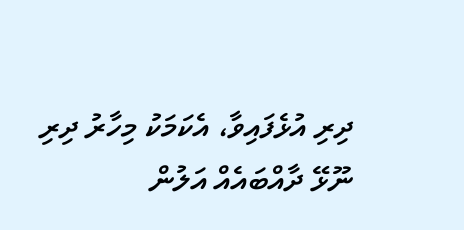ދިރި އުޅެފައިވާ، އެކަމަކު މިހާރު ދިރި ނޫޅޭ ދާއްބައެއް އަލުން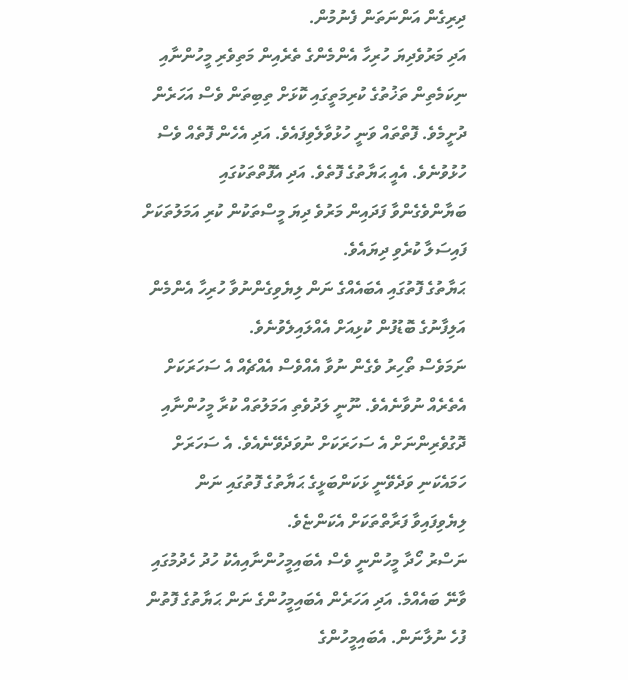ދިރިގެން އަންނަތަން ފެނުމުން.
އަދި މަރުވެދިޔަ ހުރިހާ އެންމެންގެ ތެރެއިން މަތިވެރި މީހުންނާއި ނިކަމެތިން ތަޚުތުގެ ކުރިމަތީގައި ކޮޅަށް ތިބިތަން ވެސް އަހަރެން ދުށީމެވެ. ފޮތްތައް ވަނީ ހުޅުވާލެވިފައެވެ. އަދި އެހެން ފޮތެއް ވެސް ހުޅުވުނެވެ. އެއީ ޙަޔާތުގެ ފޮތެވެ. އަދި އެފޮތްތަކުގައި ބަޔާންވެގެންވާ ފަދައިން މަރުވެ ދިޔަ މީސްތަކުން ކުރި އަމަލުތަކަށް ފައިސަލާ ކުރެވި ދިޔައެވެ.
ޙަޔާތުގެ ފޮތުގައި އެބައެއްގެ ނަން ލިޔެވިގެންނުވާ ހުރިހާ އެންމެން އަލިފާނުގެ ބޮޑުފުން ކުޅިއަށް އެއްލައިލެވުނެވެ.
ނަމަވެސް ތޯހިރު ވެގެން ނުވާ އެއްވެސް އެއްޗެއް އެ ސަހަރަކަށް އެތެރެއް ނުވާނެއެވެ. ނޫނީ ލަދުވެތި އަމަލުތައް ކުރާ މީހުންނާއި ދޮގުވެރިންނަށް އެ ސަހަރަކަށް ނުވަދެވޭނެއެވެ. އެ ސަހަރަށް ހަމައެކަނި ވަދެވޭނީ ޅަކަންބަޅީގެ ޙަޔާތުގެ ފޮތުގައި ނަން ލިޔެވިފައިވާ ފަރާތްތަކަށް އެކަންޏެވެ.
ނަސްރު ހޯދާ މީހުންނީ ވެސް އެބައިމީހުންނާއިއެކު ހުދު ހެދުމުގައި ވާނޭ ބައެއްމެ. އަދި އަހަރެން އެބައިމީހުންގެ ނަން ޙަޔާތުގެ ފޮތުން ފުހެ ނުލާނަން. އެބައިމީހުންގެ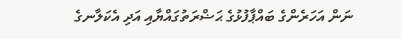ނަން އަހަރެންގެ ބައްޕާފުޅުގެ ޙަޟްރަތުގައްޔާއި އަދި އެކަލާނގެ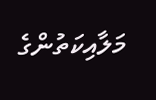މަލާއިކަތުންގެ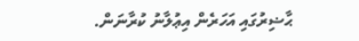ޙާޟިރުގައި އަހަރެން އިޢުލާނު ކުރާނަން.